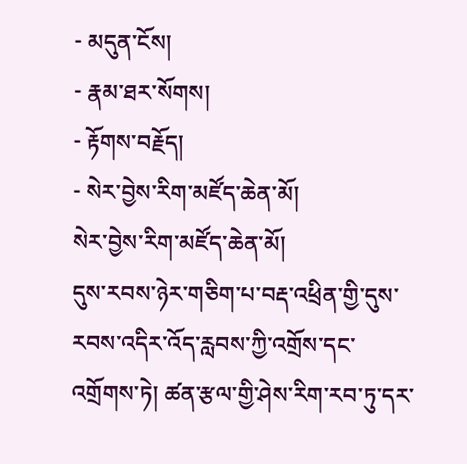- མདུན་ངོས།
- རྣམ་ཐར་སོགས།
- རྟོགས་བརྗོད།
- སེར་བྱེས་རིག་མཛོད་ཆེན་མོ།
སེར་བྱེས་རིག་མཛོད་ཆེན་མོ།
དུས་རབས་ཉེར་གཅིག་པ་བརྡ་འཕྲིན་གྱི་དུས་རབས་འདིར་འོད་རླབས་ཀྱི་འགྲོས་དང་འགྲོགས་ཏེ། ཚན་རྩལ་གྱི་ཤེས་རིག་རབ་ཏུ་དར་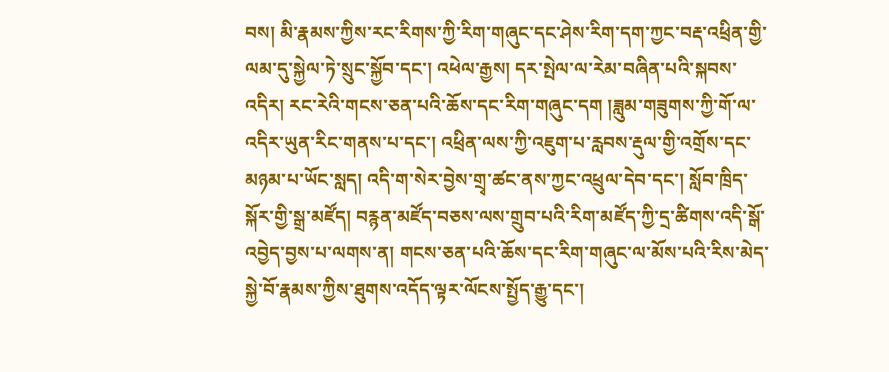བས། མི་རྣམས་ཀྱིས་རང་རིགས་ཀྱི་རིག་གཞུང་དང་ཤེས་རིག་དག་ཀྱང་བརྡ་འཕྲིན་གྱི་ལམ་དུ་སྐྱེལ་ཏེ་སྲུང་སྐྱོབ་དང་། འཕེལ་རྒྱས། དར་སྤེལ་ལ་རེམ་བཞིན་པའི་སྐབས་འདིར། རང་རེའི་གངས་ཅན་པའི་ཆོས་དང་རིག་གཞུང་དག །ཟླུམ་གཟུགས་ཀྱི་གོ་ལ་འདིར་ཡུན་རིང་གནས་པ་དང་། འཕྲིན་ལས་ཀྱི་འཇུག་པ་རླབས་རྡུལ་གྱི་འགྲོས་དང་མཉམ་པ་ཡོང་སླད། འདི་ག་སེར་བྱེས་གྲྭ་ཚང་ནས་ཀྱང་འཕྲུལ་དེབ་དང་། སློབ་ཁྲིད་སྐོར་གྱི་སྒྲ་མཛོད། བརྙན་མཛོད་བཅས་ལས་གྲུབ་པའི་རིག་མཛོད་ཀྱི་དྲ་ཚིགས་འདི་སྒོ་འབྱེད་བྱས་པ་ལགས་ན། གངས་ཅན་པའི་ཆོས་དང་རིག་གཞུང་ལ་མོས་པའི་རིས་མེད་སྐྱེ་བོ་རྣམས་ཀྱིས་ཐུགས་འདོད་ལྟར་ལོངས་སྤྱོད་རྒྱུ་དང་།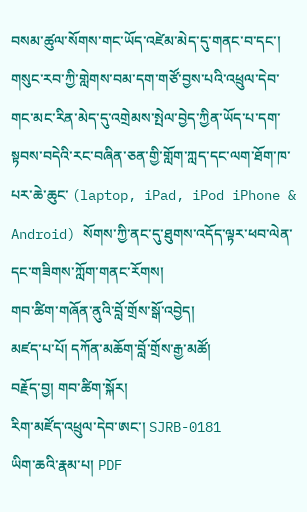བསམ་ཚུལ་སོགས་གང་ཡོད་འཛེམ་མེད་དུ་གནང་བ་དང་། གསུང་རབ་ཀྱི་གླེགས་བམ་དག་གཙོ་བྱས་པའི་འཕྲུལ་དེབ་གང་མང་རིན་མེད་དུ་འགྲེམས་སྤེལ་བྱེད་ཀྱིན་ཡོད་པ་དག་སྟབས་བདེའི་རང་བཞིན་ཅན་གྱི་གློག་ཀླད་དང་ལག་ཐོག་ཁ་པར་ཆེ་ཆུང་ (laptop, iPad, iPod iPhone & Android) སོགས་ཀྱི་ནང་དུ་ཐུགས་འདོད་ལྟར་ཕབ་ལེན་དང་གཟིགས་ཀློག་གནང་རོགས།
གབ་ཚིག་གཞོན་ནུའི་བློ་གྲོས་སྒོ་འབྱེད།
མཛད་པ་པོ། དཀོན་མཆོག་བློ་གྲོས་རྒྱ་མཚོ།
བརྗོད་བྱ། གབ་ཚིག་སྐོར།
རིག་མཛོད་འཕྲུལ་དེབ་ཨང་། SJRB-0181
ཡིག་ཆའི་རྣམ་པ། PDF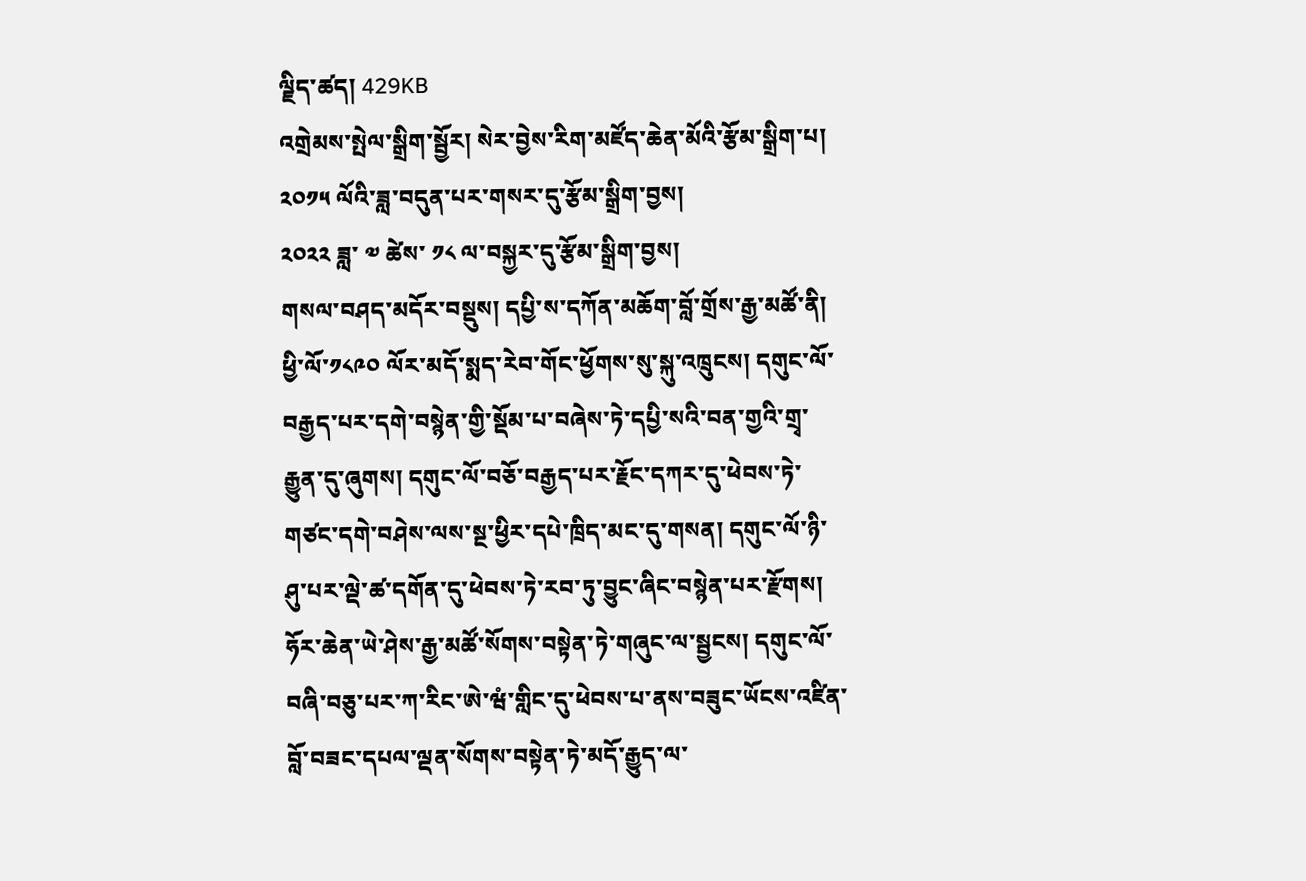ལྗིད་ཚད། 429KB
འགྲེམས་སྤེལ་སྒྲིག་སྦྱོར། སེར་བྱེས་རིག་མཛོད་ཆེན་མོའི་རྩོམ་སྒྲིག་པ།
༢༠༡༥ ལོའི་ཟླ་བདུན་པར་གསར་དུ་རྩོམ་སྒྲིག་བྱས།
༢༠༢༢ ཟླ་ ༧ ཚེས་ ༡༨ ལ་བསྐྱར་དུ་རྩོམ་སྒྲིག་བྱས།
གསལ་བཤད་མདོར་བསྡུས། དཔྱི་ས་དཀོན་མཆོག་བློ་གྲོས་རྒྱ་མཚོ་ནི། ཕྱི་ལོ་༡༨༩༠ ལོར་མདོ་སྨད་རེབ་གོང་ཕྱོགས་སུ་སྐུ་འཁྲུངས། དགུང་ལོ་བརྒྱད་པར་དགེ་བསྙེན་གྱི་སྡོམ་པ་བཞེས་ཏེ་དཔྱི་སའི་བན་གྱའི་གྲྭ་རྒྱུན་དུ་ཞུགས། དགུང་ལོ་བཅོ་བརྒྱད་པར་རྗོང་དཀར་དུ་ཕེབས་ཏེ་གཙང་དགེ་བཤེས་ལས་སྔ་ཕྱིར་དཔེ་ཁྲིད་མང་དུ་གསན། དགུང་ལོ་ཉི་ཤུ་པར་ལྡེ་ཚ་དགོན་དུ་ཕེབས་ཏེ་རབ་ཏུ་བྱུང་ཞིང་བསྙེན་པར་རྫོགས། ཧོར་ཆེན་ཡེ་ཤེས་རྒྱ་མཚོ་སོགས་བསྟེན་ཏེ་གཞུང་ལ་སྦྱངས། དགུང་ལོ་བཞི་བཅུ་པར་ཀ་རིང་ཨེ་ཝཾ་གླིང་དུ་ཕེབས་པ་ནས་བཟུང་ཡོངས་འཛིན་བློ་བཟང་དཔལ་ལྡན་སོགས་བསྟེན་ཏེ་མདོ་རྒྱུད་ལ་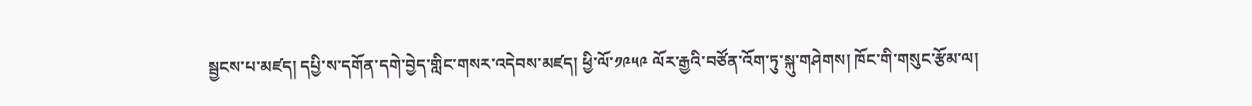སྦྱངས་པ་མཛད། དཔྱི་ས་དགོན་དགེ་བྱེད་གླིང་གསར་འདེབས་མཛད། ཕྱི་ལོ་༡༩༥༩ ལོར་རྒྱའི་བཙོན་འོག་ཏུ་སྐུ་གཤེགས། ཁོང་གི་གསུང་རྩོམ་ལ།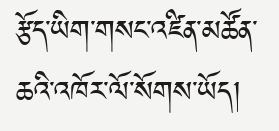རྩོད་ཡིག་གསང་འཛིན་མཚོན་ཆའི་འཁོར་ལོ་སོགས་ཡོད།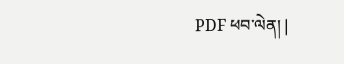PDF ཕབ་ལེན། |